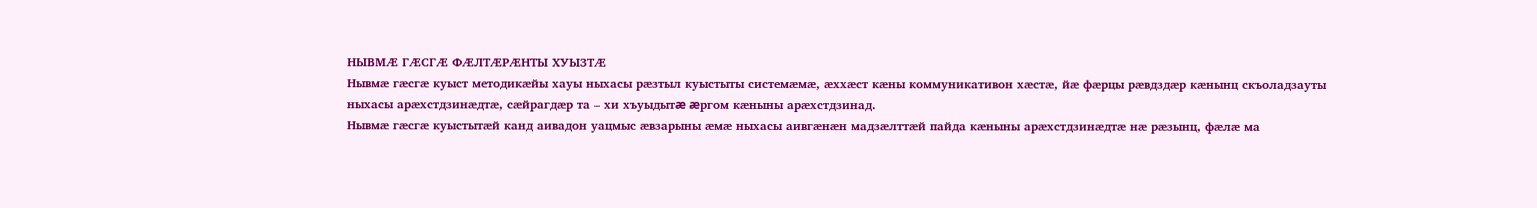НЫВМÆ ГÆСГÆ ФÆЛТÆРÆНТЫ ХУЫЗТÆ
Нывмæ гæсгæ куыст методикæйы хауы ныхасы рæзтыл куыстыты системæмæ, æххæст кæны коммуникативон хæстæ, йæ фæрцы рæвдздæр кæнынц скъоладзауты ныхасы арæхстдзинæдтæ, сæйрагдæр та – хи хъуыдытæ æргом кæныны арæхстдзинад.
Нывмæ гæсгæ куыстытæй канд аивадон уацмыс æвзарыны æмæ ныхасы аивгæнæн мадзæлттæй пайда кæныны арæхстдзинæдтæ нæ рæзынц, фæлæ ма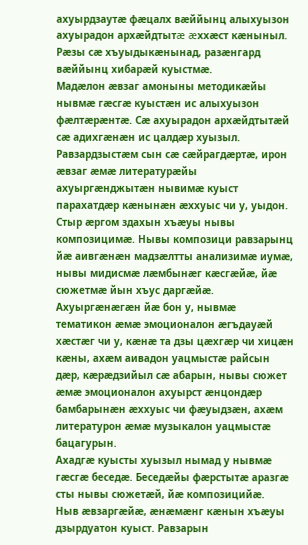ахуырдзаутæ фæцалх вæййынц алыхуызон ахуырадон архæйдтытæ æххæст кæныныл. Рæзы сæ хъуыдыкæнынад, разæнгард вæййынц хибарæй куыстмæ.
Мадæлон æвзаг амоныны методикæйы нывмæ гæсгæ куыстæн ис алыхуызон фæлтæрæнтæ. Сæ ахуырадон архæйдтытæй сæ адихгæнæн ис цалдæр хуызыл. Равзардзыстæм сын сæ сæйрагдæртæ, ирон æвзаг æмæ литературæйы ахуыргæнджытæн нывимæ куыст парахатдæр кæнынæн æххуыс чи у, уыдон.
Стыр æргом здахын хъæуы нывы композицимæ. Нывы композици равзарынц йæ аивгæнæн мадзæлтты анализимæ иумæ, нывы мидисмæ лæмбынæг кæсгæйæ, йæ сюжетмæ йын хъус даргæйæ. Ахуыргæнæгæн йæ бон у, нывмæ тематикон æмæ эмоционалон æгъдауæй хæстæг чи у, кæнæ та дзы цæхгæр чи хицæн кæны, ахæм аивадон уацмыстæ райсын дæр, кæрæдзийыл сæ абарын, нывы сюжет æмæ эмоционалон ахуырст æнцондæр бамбарынæн æххуыс чи фæуыдзæн, ахæм литературон æмæ музыкалон уацмыстæ бацагурын.
Ахадгæ куысты хуызыл нымад у нывмæ гæсгæ беседæ. Беседæйы фæрстытæ аразгæ сты нывы сюжетæй, йæ композицийæ.
Ныв æвзаргæйæ, æнæмæнг кæнын хъæуы дзырдуатон куыст. Равзарын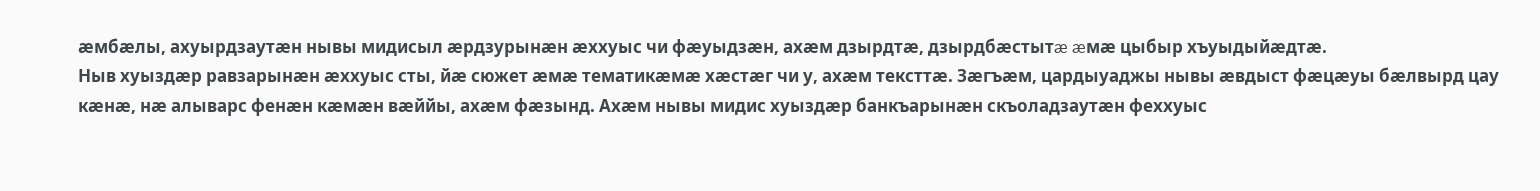æмбæлы, ахуырдзаутæн нывы мидисыл æрдзурынæн æххуыс чи фæуыдзæн, ахæм дзырдтæ, дзырдбæстытæ æмæ цыбыр хъуыдыйæдтæ.
Ныв хуыздæр равзарынæн æххуыс сты, йæ сюжет æмæ тематикæмæ хæстæг чи у, ахæм тексттæ. Зæгъæм, цардыуаджы нывы æвдыст фæцæуы бæлвырд цау кæнæ, нæ алыварс фенæн кæмæн вæййы, ахæм фæзынд. Ахæм нывы мидис хуыздæр банкъарынæн скъоладзаутæн феххуыс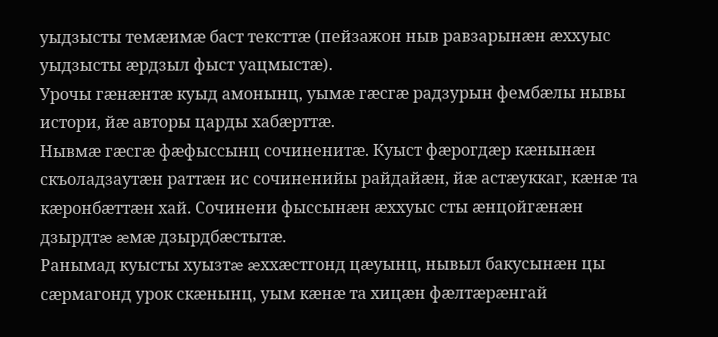уыдзысты темæимæ баст тексттæ (пейзажон ныв равзарынæн æххуыс уыдзысты æрдзыл фыст уацмыстæ).
Урочы гæнæнтæ куыд амонынц, уымæ гæсгæ радзурын фембæлы нывы истори, йæ авторы царды хабæрттæ.
Нывмæ гæсгæ фæфыссынц сочиненитæ. Куыст фæрогдæр кæнынæн скъоладзаутæн раттæн ис сочиненийы райдайæн, йæ астæуккаг, кæнæ та кæронбæттæн хай. Сочинени фыссынæн æххуыс сты æнцойгæнæн дзырдтæ æмæ дзырдбæстытæ.
Ранымад куысты хуызтæ æххæстгонд цæуынц, нывыл бакусынæн цы сæрмагонд урок скæнынц, уым кæнæ та хицæн фæлтæрæнгай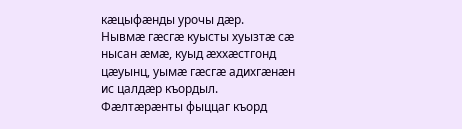кæцыфæнды урочы дæр.
Нывмæ гæсгæ куысты хуызтæ сæ нысан æмæ, куыд æххæстгонд цæуынц, уымæ гæсгæ адихгæнæн ис цалдæр къордыл.
Фæлтæрæнты фыццаг къорд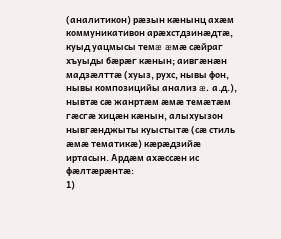(аналитикон) рæзын кæнынц ахæм коммуникативон арæхстдзинæдтæ, куыд уацмысы темæ æмæ сæйраг хъуыды бæрæг кæнын; аивгæнæн мадзæлттæ (хуыз, рухс, нывы фон, нывы композицийы анализ æ. а.д.), нывтæ сæ жанртæм æмæ темæтæм гæсгæ хицæн кæнын, алыхуызон нывгæнджыты куыстытæ (сæ стиль æмæ тематикæ) кæрæдзийæ иртасын. Ардæм ахæссæн ис фæлтæрæнтæ:
1)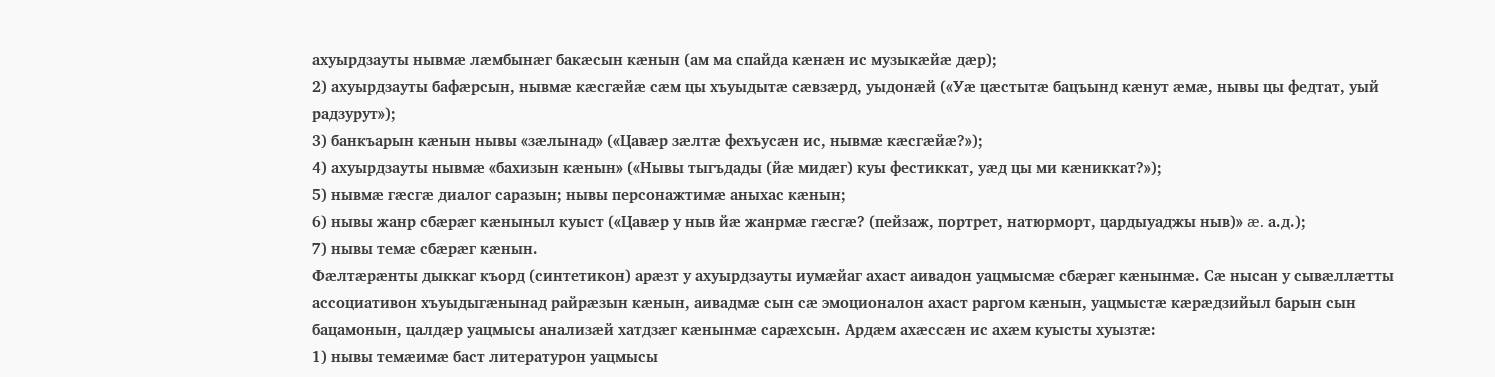ахуырдзауты нывмæ лæмбынæг бакæсын кæнын (ам ма спайда кæнæн ис музыкæйæ дæр);
2) ахуырдзауты бафæрсын, нывмæ кæсгæйæ сæм цы хъуыдытæ сæвзæрд, уыдонæй («Уæ цæстытæ бацъынд кæнут æмæ, нывы цы федтат, уый радзурут»);
3) банкъарын кæнын нывы «зæлынад» («Цавæр зæлтæ фехъусæн ис, нывмæ кæсгæйæ?»);
4) ахуырдзауты нывмæ «бахизын кæнын» («Нывы тыгъдады (йæ мидæг) куы фестиккат, уæд цы ми кæниккат?»);
5) нывмæ гæсгæ диалог саразын; нывы персонажтимæ аныхас кæнын;
6) нывы жанр сбæрæг кæныныл куыст («Цавæр у ныв йæ жанрмæ гæсгæ? (пейзаж, портрет, натюрморт, цардыуаджы ныв)» æ. а.д.);
7) нывы темæ сбæрæг кæнын.
Фæлтæрæнты дыккаг къорд (синтетикон) арæзт у ахуырдзауты иумæйаг ахаст аивадон уацмысмæ сбæрæг кæнынмæ. Сæ нысан у сывæллæтты ассоциативон хъуыдыгæнынад райрæзын кæнын, аивадмæ сын сæ эмоционалон ахаст раргом кæнын, уацмыстæ кæрæдзийыл барын сын бацамонын, цалдæр уацмысы анализæй хатдзæг кæнынмæ сарæхсын. Ардæм ахæссæн ис ахæм куысты хуызтæ:
1) нывы темæимæ баст литературон уацмысы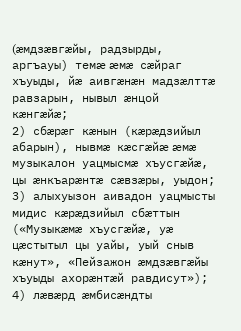(æмдзæвгæйы, радзырды, аргъауы) темæ æмæ сæйраг хъуыды, йæ аивгæнæн мадзæлттæ равзарын, нывыл æнцой кæнгæйæ;
2) сбæрæг кæнын (кæрæдзийыл абарын), нывмæ кæсгæйæ æмæ музыкалон уацмысмæ хъусгæйæ, цы æнкъарæнтæ сæвзæры, уыдон;
3) алыхуызон аивадон уацмысты мидис кæрæдзийыл сбæттын («Музыкæмæ хъусгæйæ, уæ цæстытыл цы уайы, уый сныв кæнут», «Пейзажон æмдзæвгæйы хъуыды ахорæнтæй равдисут»);
4) лæвæрд æмбисæндты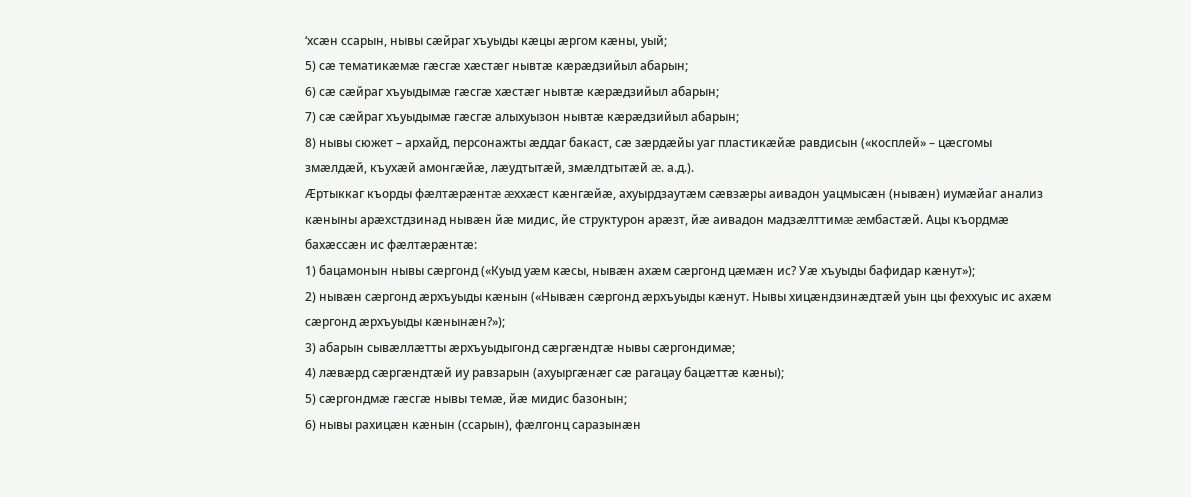‘хсæн ссарын, нывы сæйраг хъуыды кæцы æргом кæны, уый;
5) сæ тематикæмæ гæсгæ хæстæг нывтæ кæрæдзийыл абарын;
6) сæ сæйраг хъуыдымæ гæсгæ хæстæг нывтæ кæрæдзийыл абарын;
7) сæ сæйраг хъуыдымæ гæсгæ алыхуызон нывтæ кæрæдзийыл абарын;
8) нывы сюжет – архайд, персонажты æддаг бакаст, сæ зæрдæйы уаг пластикæйæ равдисын («косплей» – цæсгомы змæлдæй, къухæй амонгæйæ, лæудтытæй, змæлдтытæй æ. а.д.).
Æртыккаг къорды фæлтæрæнтæ æххæст кæнгæйæ, ахуырдзаутæм сæвзæры аивадон уацмысæн (нывæн) иумæйаг анализ кæныны арæхстдзинад нывæн йæ мидис, йе структурон арæзт, йæ аивадон мадзæлттимæ æмбастæй. Ацы къордмæ бахæссæн ис фæлтæрæнтæ:
1) бацамонын нывы сæргонд («Куыд уæм кæсы, нывæн ахæм сæргонд цæмæн ис? Уæ хъуыды бафидар кæнут»);
2) нывæн сæргонд æрхъуыды кæнын («Нывæн сæргонд æрхъуыды кæнут. Нывы хицæндзинæдтæй уын цы феххуыс ис ахæм сæргонд æрхъуыды кæнынæн?»);
3) абарын сывæллæтты æрхъуыдыгонд сæргæндтæ нывы сæргондимæ;
4) лæвæрд сæргæндтæй иу равзарын (ахуыргæнæг сæ рагацау бацæттæ кæны);
5) сæргондмæ гæсгæ нывы темæ, йæ мидис базонын;
6) нывы рахицæн кæнын (ссарын), фæлгонц саразынæн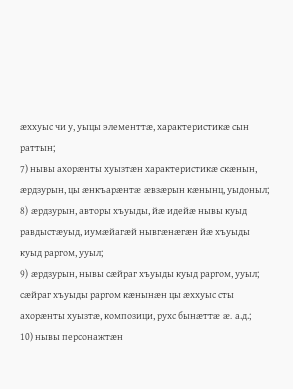æххуыс чи у, уыцы элементтæ, характеристикæ сын раттын;
7) нывы ахорæнты хуызтæн характеристикæ скæнын, æрдзурын, цы æнкъарæнтæ æвзæрын кæнынц, уыдоныл;
8) æрдзурын, авторы хъуыды, йæ идейæ нывы куыд равдыстæуыд, иумæйагæй нывгæнæгæн йæ хъуыды куыд раргом, ууыл;
9) æрдзурын, нывы сæйраг хъуыды куыд раргом, ууыл; сæйраг хъуыды раргом кæнынæн цы æххуыс сты ахорæнты хуызтæ, композици, рухс бынæттæ æ. а.д.;
10) нывы персонажтæн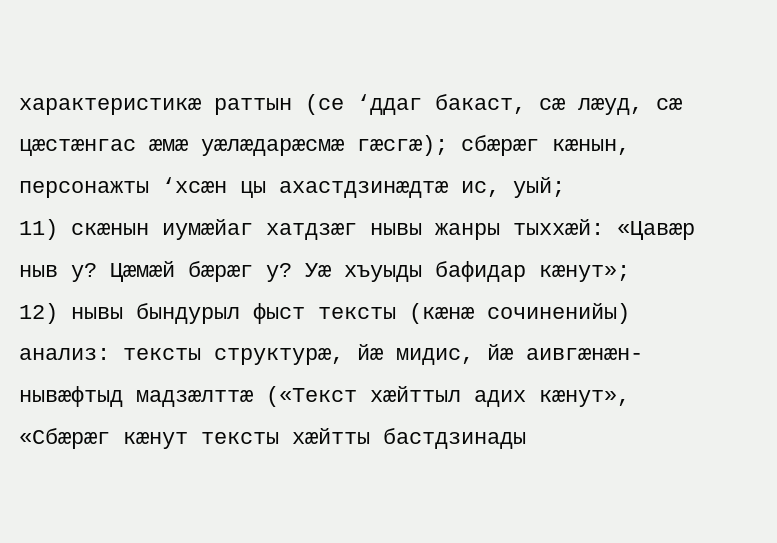характеристикæ раттын (се ‘ддаг бакаст, сæ лæуд, сæ цæстæнгас æмæ уæлæдарæсмæ гæсгæ); сбæрæг кæнын, персонажты ‘хсæн цы ахастдзинæдтæ ис, уый;
11) скæнын иумæйаг хатдзæг нывы жанры тыххæй: «Цавæр ныв у? Цæмæй бæрæг у? Уæ хъуыды бафидар кæнут»;
12) нывы бындурыл фыст тексты (кæнæ сочиненийы) анализ: тексты структурæ, йæ мидис, йæ аивгæнæн-нывæфтыд мадзæлттæ («Текст хæйттыл адих кæнут», «Сбæрæг кæнут тексты хæйтты бастдзинады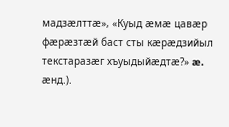мадзæлттæ», «Куыд æмæ цавæр фæрæзтæй баст сты кæрæдзийыл текстаразæг хъуыдыйæдтæ?» æ. æнд.).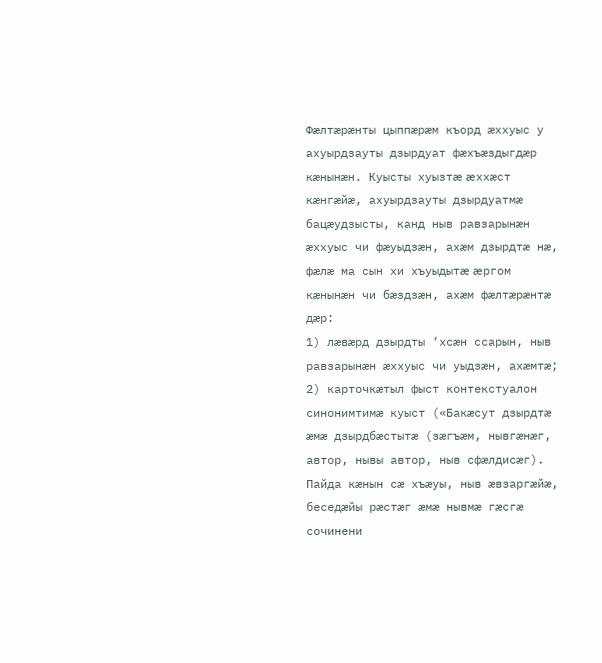Фæлтæрæнты цыппæрæм къорд æххуыс у ахуырдзауты дзырдуат фæхъæздыгдæр кæнынæн. Куысты хуызтæ æххæст кæнгæйæ, ахуырдзауты дзырдуатмæ бацæудзысты, канд ныв равзарынæн æххуыс чи фæуыдзæн, ахæм дзырдтæ нæ, фæлæ ма сын хи хъуыдытæ æргом кæнынæн чи бæздзæн, ахæм фæлтæрæнтæ дæр:
1) лæвæрд дзырдты ‘хсæн ссарын, ныв равзарынæн æххуыс чи уыдзæн, ахæмтæ;
2) карточкæтыл фыст контекстуалон синонимтимæ куыст («Бакæсут дзырдтæ æмæ дзырдбæстытæ (зæгъæм, нывгæнæг, автор, нывы автор, ныв сфæлдисæг). Пайда кæнын сæ хъæуы, ныв æвзаргæйæ, беседæйы рæстæг æмæ нывмæ гæсгæ сочинени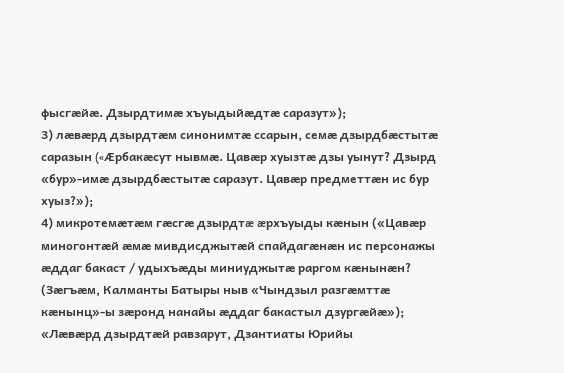фысгæйæ. Дзырдтимæ хъуыдыйæдтæ саразут»);
3) лæвæрд дзырдтæм синонимтæ ссарын, семæ дзырдбæстытæ саразын («Æрбакæсут нывмæ. Цавæр хуызтæ дзы уынут? Дзырд «бур»-имæ дзырдбæстытæ саразут. Цавæр предметтæн ис бур хуыз?»);
4) микротемæтæм гæсгæ дзырдтæ æрхъуыды кæнын («Цавæр миногонтæй æмæ мивдисджытæй спайдагæнæн ис персонажы æддаг бакаст / удыхъæды миниуджытæ раргом кæнынæн? (Зæгъæм, Калманты Батыры ныв «Чындзыл разгæмттæ кæнынц»-ы зæронд нанайы æддаг бакастыл дзургæйæ»); «Лæвæрд дзырдтæй равзарут, Дзантиаты Юрийы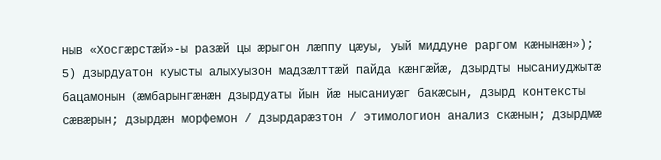ныв «Хосгæрстæй»-ы разæй цы æрыгон лæппу цæуы, уый миддуне раргом кæнынæн»);
5) дзырдуатон куысты алыхуызон мадзæлттæй пайда кæнгæйæ, дзырдты нысаниуджытæ бацамонын (æмбарынгæнæн дзырдуаты йын йæ нысаниуæг бакæсын, дзырд контексты сæвæрын; дзырдæн морфемон / дзырдарæзтон / этимологион анализ скæнын; дзырдмæ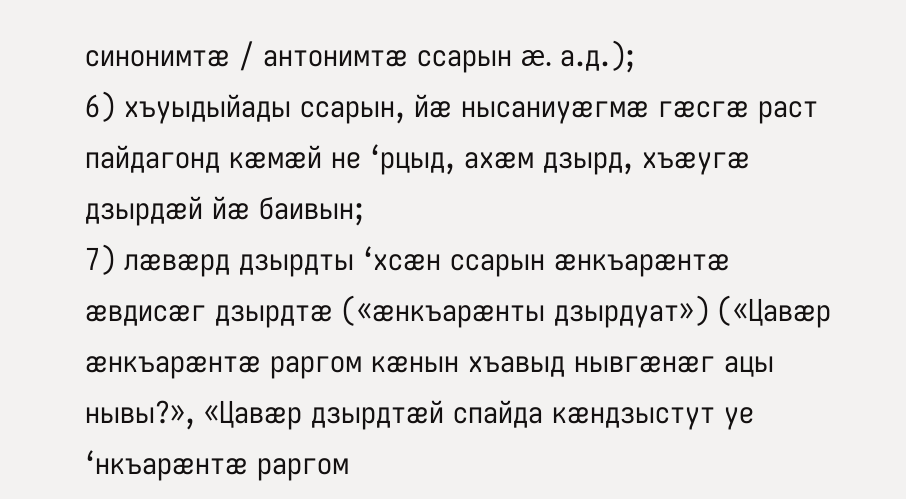синонимтæ / антонимтæ ссарын æ. а.д.);
6) хъуыдыйады ссарын, йæ нысаниуæгмæ гæсгæ раст пайдагонд кæмæй не ‘рцыд, ахæм дзырд, хъæугæ дзырдæй йæ баивын;
7) лæвæрд дзырдты ‘хсæн ссарын æнкъарæнтæ æвдисæг дзырдтæ («æнкъарæнты дзырдуат») («Цавæр æнкъарæнтæ раргом кæнын хъавыд нывгæнæг ацы нывы?», «Цавæр дзырдтæй спайда кæндзыстут уе ‘нкъарæнтæ раргом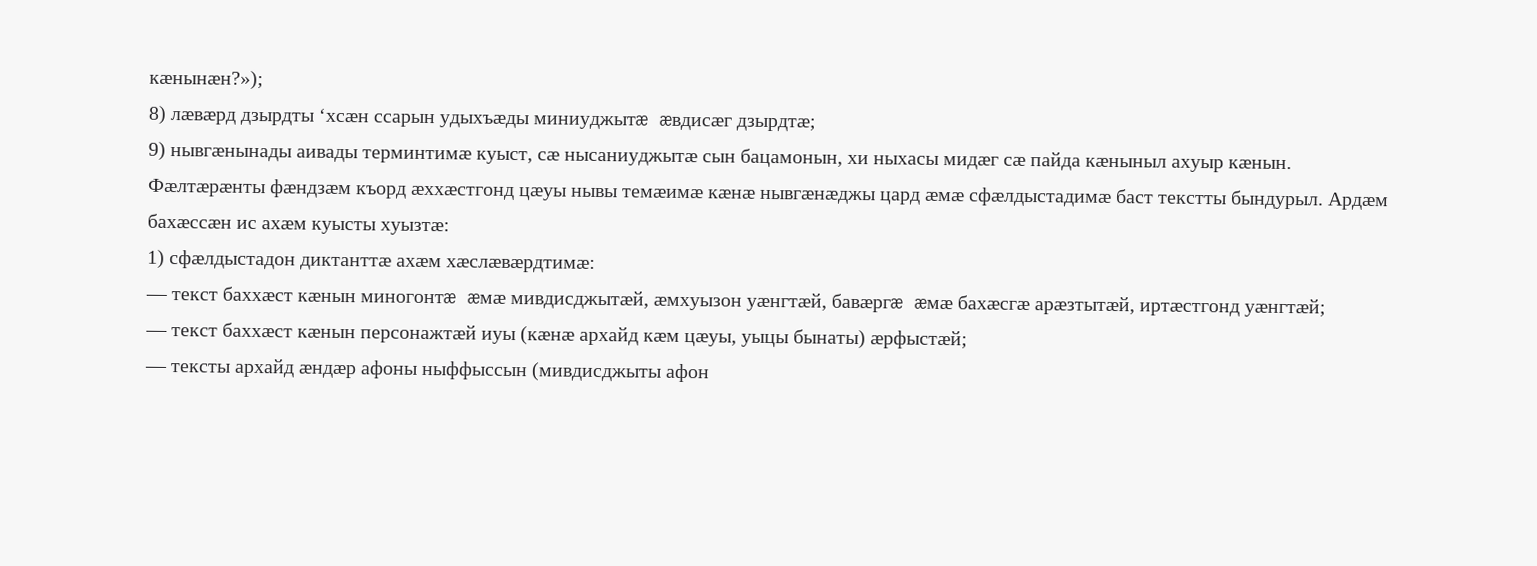кæнынæн?»);
8) лæвæрд дзырдты ‘хсæн ссарын удыхъæды миниуджытæ æвдисæг дзырдтæ;
9) нывгæнынады аивады терминтимæ куыст, сæ нысаниуджытæ сын бацамонын, хи ныхасы мидæг сæ пайда кæныныл ахуыр кæнын.
Фæлтæрæнты фæндзæм къорд æххæстгонд цæуы нывы темæимæ кæнæ нывгæнæджы цард æмæ сфæлдыстадимæ баст текстты бындурыл. Ардæм бахæссæн ис ахæм куысты хуызтæ:
1) сфæлдыстадон диктанттæ ахæм хæслæвæрдтимæ:
— текст баххæст кæнын миногонтæ æмæ мивдисджытæй, æмхуызон уæнгтæй, бавæргæ æмæ бахæсгæ арæзтытæй, иртæстгонд уæнгтæй;
— текст баххæст кæнын персонажтæй иуы (кæнæ архайд кæм цæуы, уыцы бынаты) æрфыстæй;
— тексты архайд æндæр афоны ныффыссын (мивдисджыты афон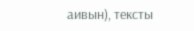аивын), тексты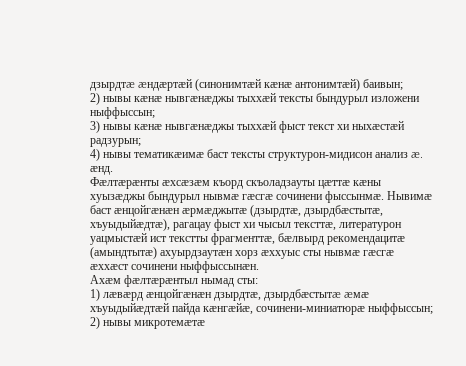дзырдтæ æндæртæй (синонимтæй кæнæ антонимтæй) баивын;
2) нывы кæнæ нывгæнæджы тыххæй тексты бындурыл изложени ныффыссын;
3) нывы кæнæ нывгæнæджы тыххæй фыст текст хи ныхæстæй радзурын;
4) нывы тематикæимæ баст тексты структурон-мидисон анализ æ. æнд.
Фæлтæрæнты æхсæзæм къорд скъоладзауты цæттæ кæны хуызæджы бындурыл нывмæ гæсгæ сочинени фыссынмæ. Нывимæ баст æнцойгæнæн æрмæджытæ (дзырдтæ, дзырдбæстытæ, хъуыдыйæдтæ), рагацау фыст хи чысыл тексттæ, литературон уацмыстæй ист текстты фрагменттæ, бæлвырд рекомендацитæ (амындтытæ) ахуырдзаутæн хорз æххуыс сты нывмæ гæсгæ æххæст сочинени ныффыссынæн.
Ахæм фæлтæрæнтыл нымад сты:
1) лæвæрд æнцойгæнæн дзырдтæ, дзырдбæстытæ æмæ хъуыдыйæдтæй пайда кæнгæйæ, сочинени-миниатюрæ ныффыссын;
2) нывы микротемæтæ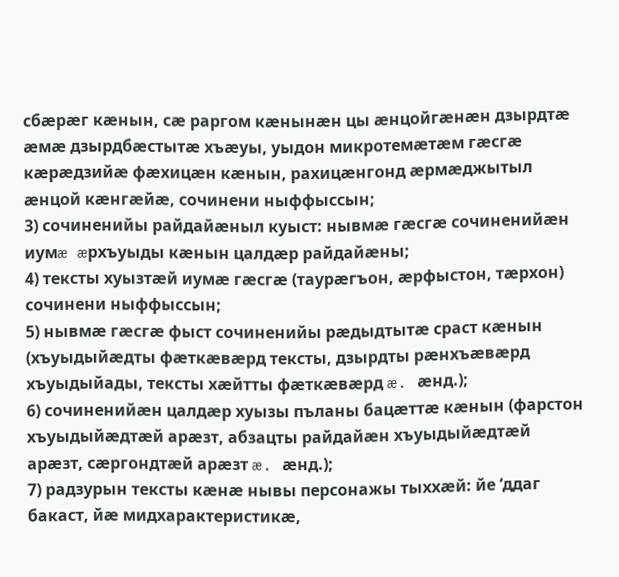сбæрæг кæнын, сæ раргом кæнынæн цы æнцойгæнæн дзырдтæ æмæ дзырдбæстытæ хъæуы, уыдон микротемæтæм гæсгæ кæрæдзийæ фæхицæн кæнын, рахицæнгонд æрмæджытыл æнцой кæнгæйæ, сочинени ныффыссын;
3) сочиненийы райдайæныл куыст: нывмæ гæсгæ сочиненийæн иумæ æрхъуыды кæнын цалдæр райдайæны;
4) тексты хуызтæй иумæ гæсгæ (таурæгъон, æрфыстон, тæрхон) сочинени ныффыссын;
5) нывмæ гæсгæ фыст сочиненийы рæдыдтытæ сраст кæнын (хъуыдыйæдты фæткæвæрд тексты, дзырдты рæнхъæвæрд хъуыдыйады, тексты хæйтты фæткæвæрд æ. æнд.);
6) сочиненийæн цалдæр хуызы пъланы бацæттæ кæнын (фарстон хъуыдыйæдтæй арæзт, абзацты райдайæн хъуыдыйæдтæй арæзт, сæргондтæй арæзт æ. æнд.);
7) радзурын тексты кæнæ нывы персонажы тыххæй: йе ‘ддаг бакаст, йæ мидхарактеристикæ,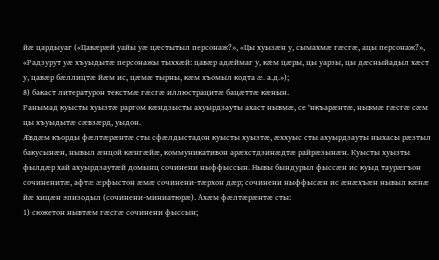йæ цардыуаг («Цавæрæй уайы уæ цæстытыл персонаж?», «Цы хуызæн у, сымахмæ гæсгæ, ацы персонаж?», «Радзурут уæ хъуыдытæ персонажы тыххæй: цавæр адæймаг у, кæм цæры, цы уарзы, цы дæсныйадыл хæст у, цавæр бæллицтæ йæм ис, цæмæ тырны, кæм хъомыл кодта æ. а.д.»);
8) бакаст литературон текстмæ гæсгæ иллюстрацитæ бацæттæ кæнын.
Ранымад куысты хуызтæ раргом кæндзысты ахуырдзауты ахаст нывмæ, се ‘нкъарæнтæ, нывмæ гæсгæ сæм цы хъуыдытæ сæвзæрд, уыдон.
Æвдæм къорды фæлтæрæнтæ сты сфæлдыстадон куысты хуызтæ, æххуыс сты ахуырдзауты ныхасы рæзтыл бакусынæн, нывыл æнцой кæнгæйæ, коммуникативон арæхстдзинæдтæ райрæзынæн. Куысты хуызты фылдæр хай ахуырдзаутæй домынц сочинени ныффыссын. Нывы бындурыл фыссæн ис куыд таурæгъон сочиненитæ, афтæ æрфыстон æмæ сочинени-тæрхон дæр; сочинени ныффысæн ис æнæхъæн нывыл кæнæ йæ хицæн эпизодыл (сочинени-миниатюрæ). Ахæм фæлтæрæнтæ сты:
1) сюжетон нывтæм гæсгæ сочинени фыссын;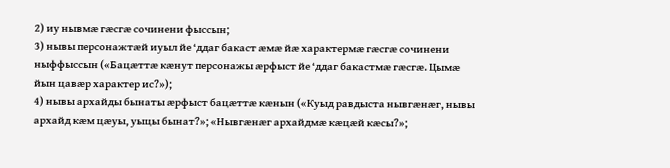2) иу нывмæ гæсгæ сочинени фыссын;
3) нывы персонажтæй иуыл йе ‘ддаг бакаст æмæ йæ характермæ гæсгæ сочинени ныффыссын («Бацæттæ кæнут персонажы æрфыст йе ‘ддаг бакастмæ гæсгæ. Цымæ йын цавæр характер ис?»);
4) нывы архайды бынаты æрфыст бацæттæ кæнын («Куыд равдыста нывгæнæг, нывы архайд кæм цæуы, уыцы бынат?»; «Нывгæнæг архайдмæ кæцæй кæсы?»;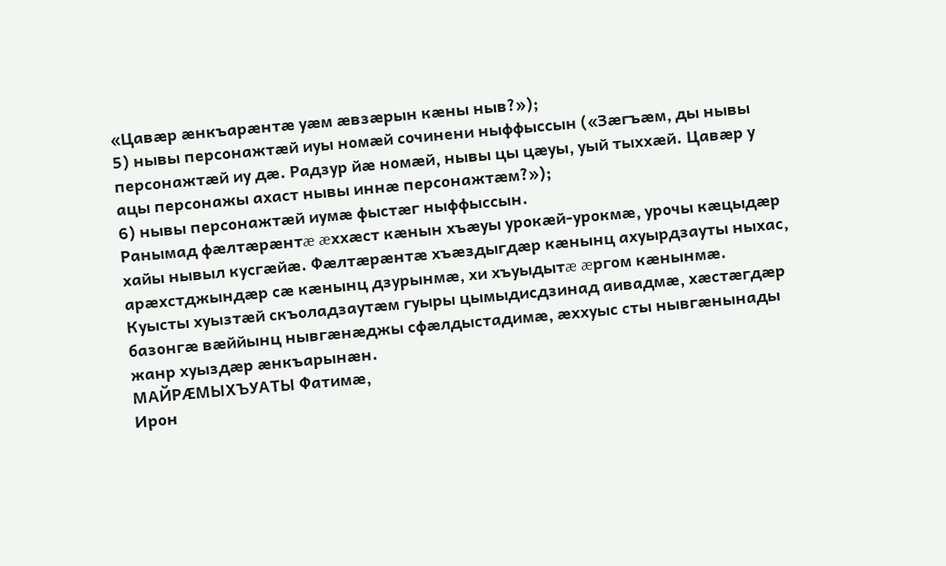«Цавæр æнкъарæнтæ уæм æвзæрын кæны ныв?»);
5) нывы персонажтæй иуы номæй сочинени ныффыссын («Зæгъæм, ды нывы персонажтæй иу дæ. Радзур йæ номæй, нывы цы цæуы, уый тыххæй. Цавæр у ацы персонажы ахаст нывы иннæ персонажтæм?»);
6) нывы персонажтæй иумæ фыстæг ныффыссын.
Ранымад фæлтæрæнтæ æххæст кæнын хъæуы урокæй-урокмæ, урочы кæцыдæр хайы нывыл кусгæйæ. Фæлтæрæнтæ хъæздыгдæр кæнынц ахуырдзауты ныхас, арæхстджындæр сæ кæнынц дзурынмæ, хи хъуыдытæ æргом кæнынмæ.
Куысты хуызтæй скъоладзаутæм гуыры цымыдисдзинад аивадмæ, хæстæгдæр базонгæ вæййынц нывгæнæджы сфæлдыстадимæ, æххуыс сты нывгæнынады жанр хуыздæр æнкъарынæн.
МАЙРÆМЫХЪУАТЫ Фатимæ,
Ирон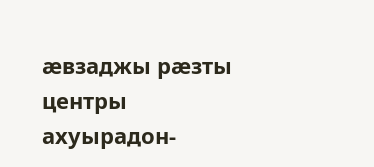æвзаджы рæзты центры ахуырадон-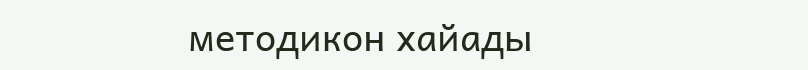методикон хайады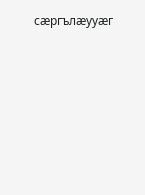сæргълæууæг